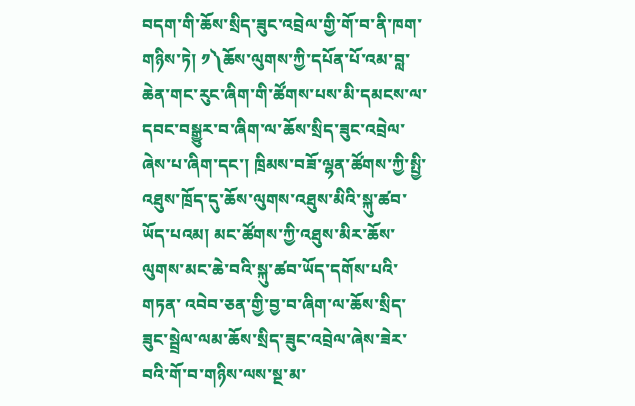བདག་གི་ཆོས་སྲིད་ཟུང་འབྲེལ་གྱི་གོ་བ་ནི་ཁག་གཉིས་ཏེ། ༡༽ཆོས་ལུགས་ཀྱི་དཔོན་པོ་འམ་བླ་ཆེན་གང་རུང་ཞིག་གི་ཚོགས་པས་མི་དམངས་ལ་དབང་བསྒྱུར་བ་ཞིག་ལ་ཆོས་སྲིད་ཟུང་འབྲེལ་ཞེས་པ་ཞིག་དང་། ཁྲིམས་བཟོ་ལྷན་ཚོགས་ཀྱི་སྤྱི་འཐུས་ཁྲོད་དུ་ཆོས་ལུགས་འཐུས་མིའི་སྐུ་ཚབ་ཡོད་པའམ། མང་ཚོགས་ཀྱི་འཐུས་མིར་ཆོས་ལུགས་མང་ཆེ་བའི་སྐུ་ཚབ་ཡོད་དགོས་པའི་གཏན་ འབེབ་ཅན་གྱི་བྱ་བ་ཞིག་ལ་ཆོས་སྲིད་ཟུང་སྦྲེལ་ལམ་ཆོས་སྲིད་ཟུང་འབྲེལ་ཞེས་ཟེར་བའི་གོ་བ་གཉིས་ལས་སྔ་མ་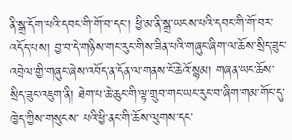ནི་སྒྲ་དོག་པའི་དབང་གི་གོ་བ་དང་། ཕྱི་མ་ནི་སྒྲ་ཡངས་པའི་དབང་གི་གོ་བར་འདོད་པས། བྱ་བ་དེ་གཉིས་གང་རུང་གིས་ཟིན་པའི་གཞུང་ཞིག་ལ་ཆོས་སྲིད་ཟུང་འབྲེལ་གྱི་གཞུང་ཞེས་འབོད་ན་དོན་ལ་གནས་ངོ་ཆེའོ་སྙམ། གཞན་ཡང་ཆོས་སྲིད་ཟུང་འཇུག་ནི། ཐེག་པ་ཆེ་ཆུང་གི་ལྟ་གྲུབ་གང་ཡང་རུང་བ་ཞིག་གམ་གོང་དུ་ཁྱེད་ཀྱིས་གསུངས་ པའི་ཕྱི་ནང་གི་ཆོས་ལུགས་དང་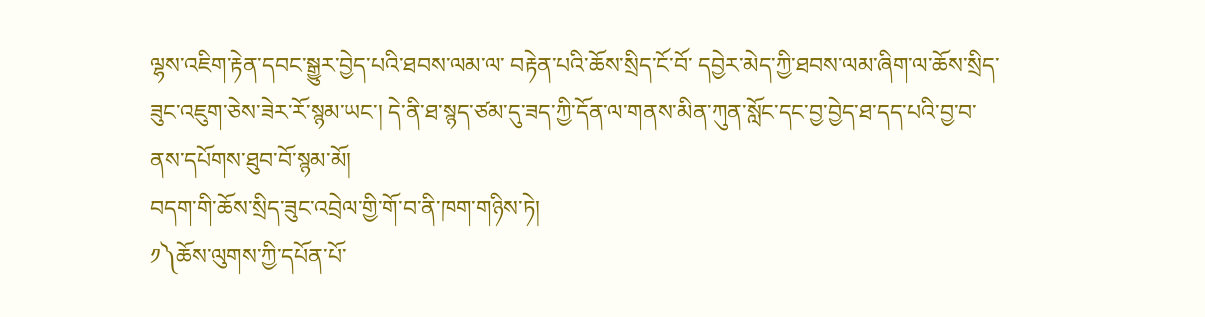ལྷས་འཇིག་རྟེན་དབང་སྒྱུར་བྱེད་པའི་ཐབས་ལམ་ལ་ བརྟེན་པའི་ཆོས་སྲིད་ངོ་བོ་ དབྱེར་མེད་ཀྱི་ཐབས་ལམ་ཞིག་ལ་ཆོས་སྲིད་ཟུང་འཇུག་ཅེས་ཟེར་རོ་སྙམ་ཡང་། དེ་ནི་ཐ་སྙད་ཙམ་དུ་ཟད་ཀྱི་དོན་ལ་གནས་མིན་ཀུན་སློང་དང་བྱ་བྱེད་ཐ་དད་པའི་བྱ་བ་ནས་དཔོགས་ཐུབ་བོ་སྙམ་མོ།
བདག་གི་ཆོས་སྲིད་ཟུང་འབྲེལ་གྱི་གོ་བ་ནི་ཁག་གཉིས་ཏེ།
༡༽ཆོས་ལུགས་ཀྱི་དཔོན་པོ་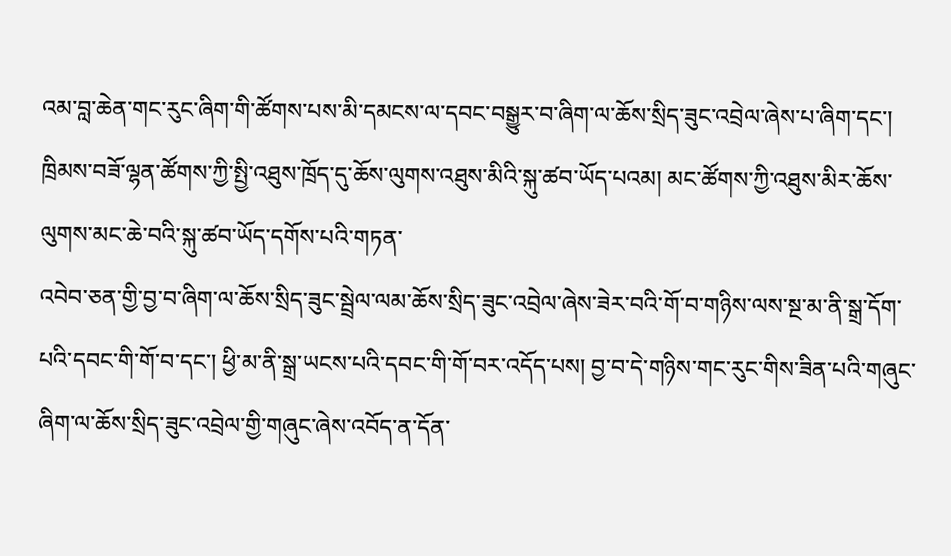འམ་བླ་ཆེན་གང་རུང་ཞིག་གི་ཚོགས་པས་མི་དམངས་ལ་དབང་བསྒྱུར་བ་ཞིག་ལ་ཆོས་སྲིད་ཟུང་འབྲེལ་ཞེས་པ་ཞིག་དང་།
ཁྲིམས་བཟོ་ལྷན་ཚོགས་ཀྱི་སྤྱི་འཐུས་ཁྲོད་དུ་ཆོས་ལུགས་འཐུས་མིའི་སྐུ་ཚབ་ཡོད་པའམ། མང་ཚོགས་ཀྱི་འཐུས་མིར་ཆོས་ལུགས་མང་ཆེ་བའི་སྐུ་ཚབ་ཡོད་དགོས་པའི་གཏན་
འབེབ་ཅན་གྱི་བྱ་བ་ཞིག་ལ་ཆོས་སྲིད་ཟུང་སྦྲེལ་ལམ་ཆོས་སྲིད་ཟུང་འབྲེལ་ཞེས་ཟེར་བའི་གོ་བ་གཉིས་ལས་སྔ་མ་ནི་སྒྲ་དོག་པའི་དབང་གི་གོ་བ་དང་། ཕྱི་མ་ནི་སྒྲ་ཡངས་པའི་དབང་གི་གོ་བར་འདོད་པས། བྱ་བ་དེ་གཉིས་གང་རུང་གིས་ཟིན་པའི་གཞུང་ཞིག་ལ་ཆོས་སྲིད་ཟུང་འབྲེལ་གྱི་གཞུང་ཞེས་འབོད་ན་དོན་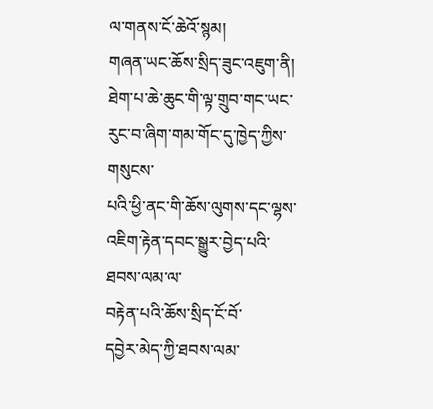ལ་གནས་ངོ་ཆེའོ་སྙམ།
གཞན་ཡང་ཆོས་སྲིད་ཟུང་འཇུག་ནི། ཐེག་པ་ཆེ་ཆུང་གི་ལྟ་གྲུབ་གང་ཡང་རུང་བ་ཞིག་གམ་གོང་དུ་ཁྱེད་ཀྱིས་གསུངས་
པའི་ཕྱི་ནང་གི་ཆོས་ལུགས་དང་ལྷས་འཇིག་རྟེན་དབང་སྒྱུར་བྱེད་པའི་ཐབས་ལམ་ལ་
བརྟེན་པའི་ཆོས་སྲིད་ངོ་བོ་
དབྱེར་མེད་ཀྱི་ཐབས་ལམ་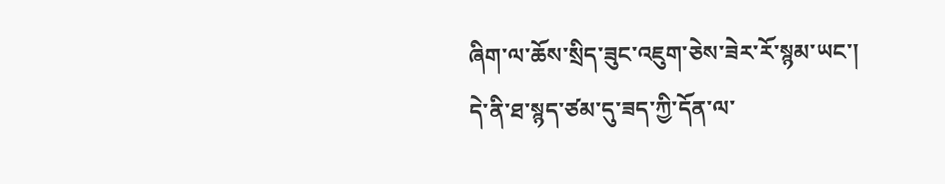ཞིག་ལ་ཆོས་སྲིད་ཟུང་འཇུག་ཅེས་ཟེར་རོ་སྙམ་ཡང་།
དེ་ནི་ཐ་སྙད་ཙམ་དུ་ཟད་ཀྱི་དོན་ལ་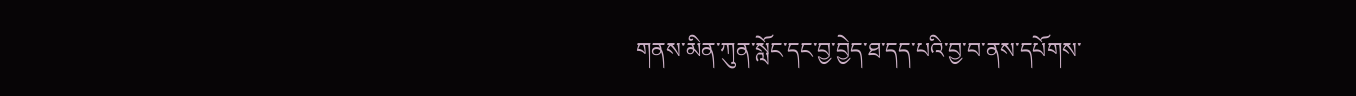གནས་མིན་ཀུན་སློང་དང་བྱ་བྱེད་ཐ་དད་པའི་བྱ་བ་ནས་དཔོགས་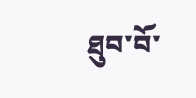ཐུབ་བོ་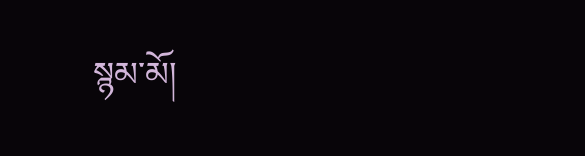སྙམ་མོ།